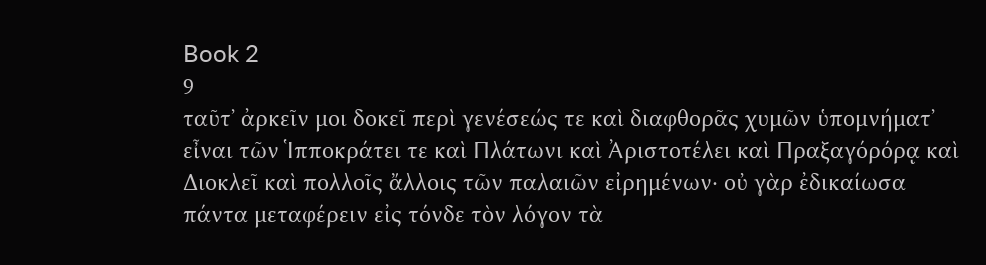Book 2
9
ταῦτʼ ἀρκεῖν μοι δοκεῖ περὶ γενέσεώς τε καὶ διαφθορᾶς χυμῶν ὑπομνήματʼ εἶναι τῶν Ἱπποκράτει τε καὶ Πλάτωνι καὶ Ἀριστοτέλει καὶ Πραξαγόρόρᾳ καὶ Διοκλεῖ καὶ πολλοῖς ἄλλοις τῶν παλαιῶν εἰρημένων· οὐ γὰρ ἐδικαίωσα πάντα μεταφέρειν εἰς τόνδε τὸν λόγον τὰ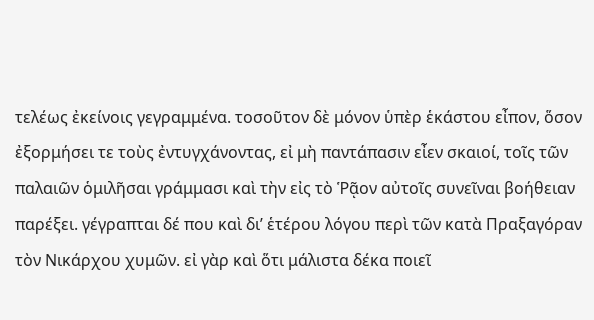τελέως ἐκείνοις γεγραμμένα. τοσοῦτον δὲ μόνον ὑπὲρ ἑκάστου εἶπον, ὅσον ἐξορμήσει τε τοὺς ἐντυγχάνοντας, εἰ μὴ παντάπασιν εἶεν σκαιοί, τοῖς τῶν παλαιῶν ὁμιλῆσαι γράμμασι καὶ τὴν εἰς τὸ Ῥᾷον αὐτοῖς συνεῖναι βοήθειαν παρέξει. γέγραπται δέ που καὶ διʼ ἑτέρου λόγου περὶ τῶν κατὰ Πραξαγόραν τὸν Νικάρχου χυμῶν. εἰ γὰρ καὶ ὅτι μάλιστα δέκα ποιεῖ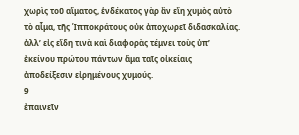χωρὶς τοῦ αἵματος, ἑνδέκατος γὰρ ἂν εἴη χυμὸς αὐτὸ τὸ αἷμα, τῆς Ἱπποκράτους οὐκ ἀποχωρεῖ διδασκαλίας. ἀλλʼ εἰς εἴδη τινὰ καὶ διαφορὰς τέμνει τοὺς ὑπʼ ἐκείνου πρώτου πάντων ἅμα ταῖς οἰκείαις ἀποδείξεσιν εἰρημένους χυμούς.
9
ἐπαινεῖν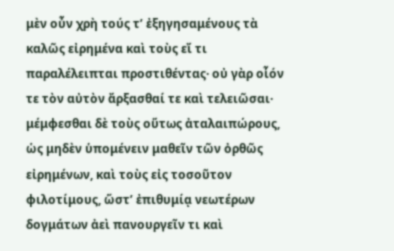μὲν οὖν χρὴ τούς τʼ ἐξηγησαμένους τὰ καλῶς εἰρημένα καὶ τοὺς εἴ τι παραλέλειπται προστιθέντας· οὐ γὰρ οἷόν τε τὸν αὐτὸν ἄρξασθαί τε καὶ τελειῶσαι· μέμφεσθαι δὲ τοὺς οὕτως ἀταλαιπώρους, ὡς μηδὲν ὑπομένειν μαθεῖν τῶν ὀρθῶς εἰρημένων, καὶ τοὺς εἰς τοσοῦτον φιλοτίμους, ὥστʼ ἐπιθυμίᾳ νεωτέρων δογμάτων ἀεὶ πανουργεῖν τι καὶ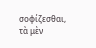σοφίζεσθαι, τὰ μὲν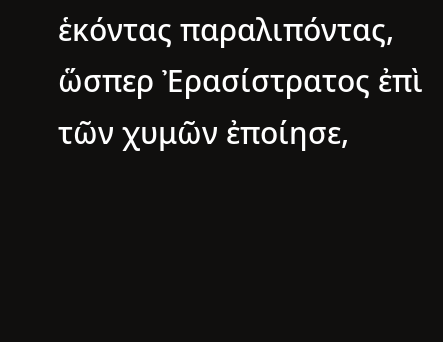ἑκόντας παραλιπόντας, ὥσπερ Ἐρασίστρατος ἐπὶ τῶν χυμῶν ἐποίησε,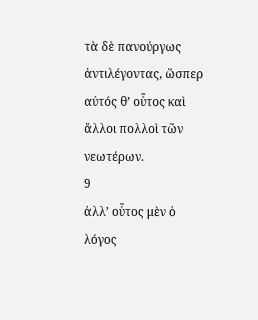τὰ δὲ πανούργως ἀντιλέγοντας, ὥσπερ αὐτός θʼ οὗτος καὶ ἄλλοι πολλοὶ τῶν νεωτέρων.
9
ἀλλʼ οὗτος μὲν ὁ λόγος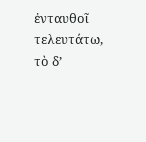ἐνταυθοῖ τελευτάτω, τὸ δʼ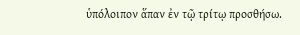ὑπόλοιπον ἅπαν ἐν τῷ τρίτῳ προσθήσω.